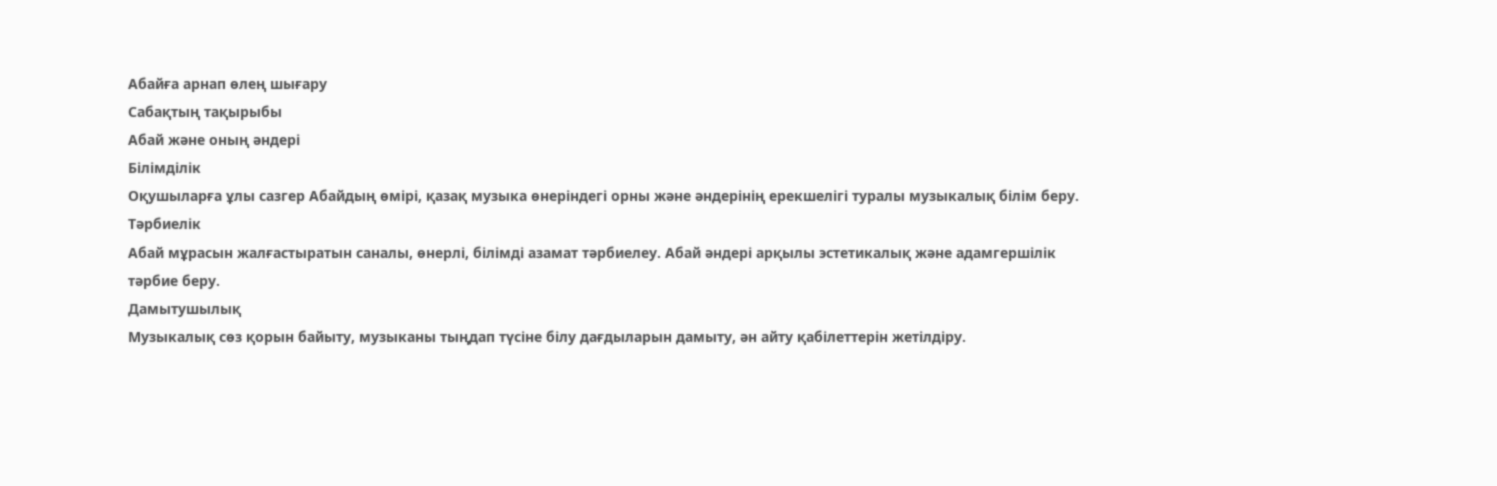Абайға арнап өлең шығару
Сабақтың тақырыбы
Абай және оның әндері
Білімділік
Оқушыларға ұлы сазгер Абайдың өмірі, қазақ музыка өнеріндегі орны және әндерінің ерекшелігі туралы музыкалық білім беру.
Тәрбиелік
Абай мұрасын жалғастыратын саналы, өнерлі, білімді азамат тәрбиелеу. Абай әндері арқылы эстетикалық және адамгершілік тәрбие беру.
Дамытушылық
Музыкалық сөз қорын байыту, музыканы тыңдап түсіне білу дағдыларын дамыту, ән айту қабілеттерін жетілдіру.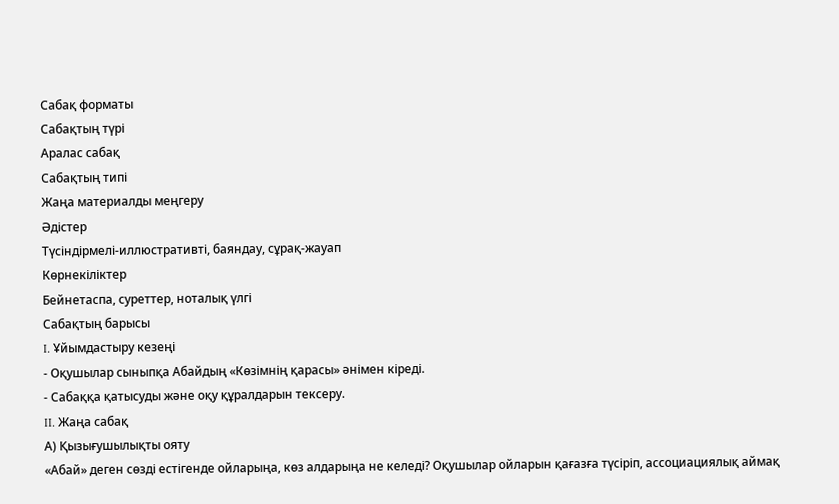Сабақ форматы
Сабақтың түрі
Аралас сабақ
Сабақтың типі
Жаңа материалды меңгеру
Әдістер
Түсіндірмелі-иллюстративті, баяндау, сұрақ-жауап
Көрнекіліктер
Бейнетаспа, суреттер, ноталық үлгі
Сабақтың барысы
I. Ұйымдастыру кезеңі
- Оқушылар сыныпқа Абайдың «Көзімнің қарасы» әнімен кіреді.
- Сабаққа қатысуды және оқу құралдарын тексеру.
II. Жаңа сабақ
А) Қызығушылықты ояту
«Абай» деген сөзді естігенде ойларыңа, көз алдарыңа не келеді? Оқушылар ойларын қағазға түсіріп, ассоциациялық аймақ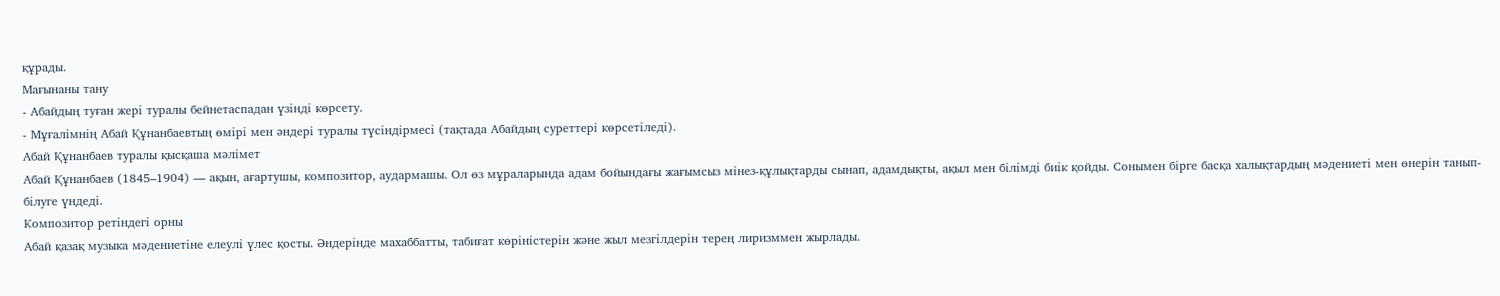құрады.
Мағынаны тану
- Абайдың туған жері туралы бейнетаспадан үзінді көрсету.
- Мұғалімнің Абай Құнанбаевтың өмірі мен әндері туралы түсіндірмесі (тақтада Абайдың суреттері көрсетіледі).
Абай Құнанбаев туралы қысқаша мәлімет
Абай Құнанбаев (1845–1904) — ақын, ағартушы, композитор, аудармашы. Ол өз мұраларында адам бойындағы жағымсыз мінез-құлықтарды сынап, адамдықты, ақыл мен білімді биік қойды. Сонымен бірге басқа халықтардың мәдениеті мен өнерін танып-білуге үндеді.
Композитор ретіндегі орны
Абай қазақ музыка мәдениетіне елеулі үлес қосты. Әндерінде махаббатты, табиғат көріністерін және жыл мезгілдерін терең лиризммен жырлады.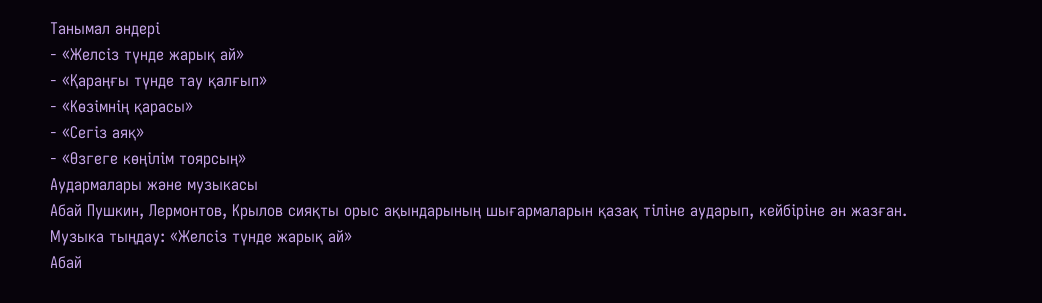Танымал әндері
- «Желсіз түнде жарық ай»
- «Қараңғы түнде тау қалғып»
- «Көзімнің қарасы»
- «Сегіз аяқ»
- «Өзгеге көңілім тоярсың»
Аудармалары және музыкасы
Абай Пушкин, Лермонтов, Крылов сияқты орыс ақындарының шығармаларын қазақ тіліне аударып, кейбіріне ән жазған.
Музыка тыңдау: «Желсіз түнде жарық ай»
Абай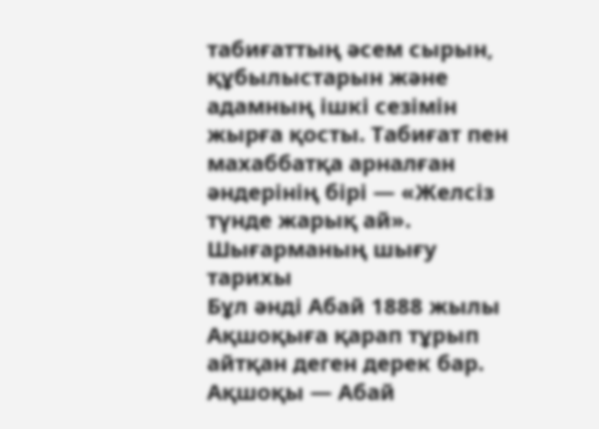табиғаттың әсем сырын, құбылыстарын және адамның ішкі сезімін жырға қосты. Табиғат пен махаббатқа арналған әндерінің бірі — «Желсіз түнде жарық ай».
Шығарманың шығу тарихы
Бұл әнді Абай 1888 жылы Ақшоқыға қарап тұрып айтқан деген дерек бар. Ақшоқы — Абай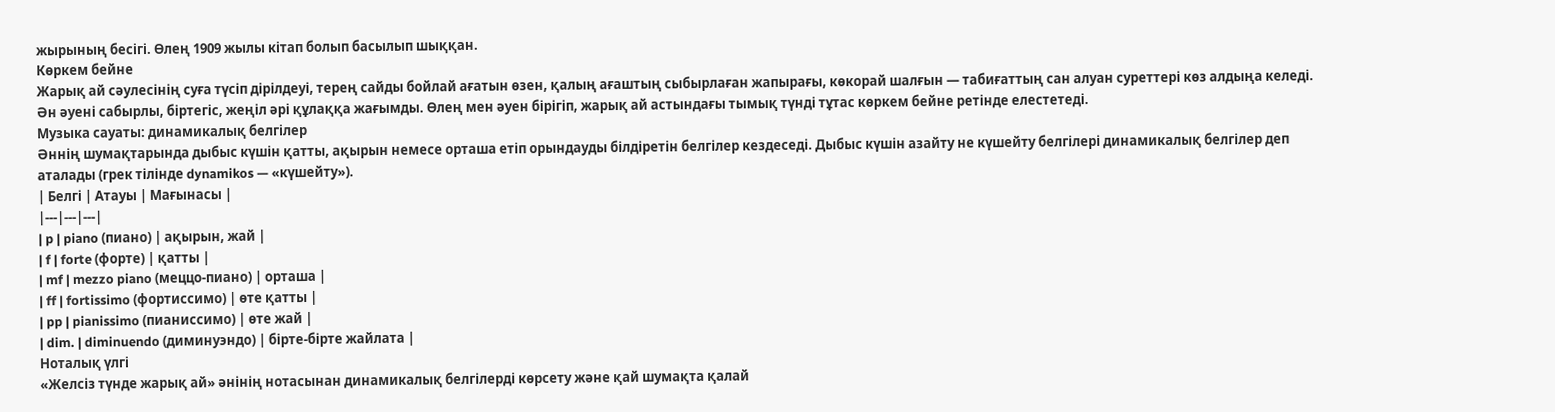жырының бесігі. Өлең 1909 жылы кітап болып басылып шыққан.
Көркем бейне
Жарық ай сәулесінің суға түсіп дірілдеуі, терең сайды бойлай ағатын өзен, қалың ағаштың сыбырлаған жапырағы, көкорай шалғын — табиғаттың сан алуан суреттері көз алдыңа келеді. Ән әуені сабырлы, біртегіс, жеңіл әрі құлаққа жағымды. Өлең мен әуен бірігіп, жарық ай астындағы тымық түнді тұтас көркем бейне ретінде елестетеді.
Музыка сауаты: динамикалық белгілер
Әннің шумақтарында дыбыс күшін қатты, ақырын немесе орташа етіп орындауды білдіретін белгілер кездеседі. Дыбыс күшін азайту не күшейту белгілері динамикалық белгілер деп аталады (грек тілінде dynamikos — «күшейту»).
| Белгі | Атауы | Мағынасы |
|---|---|---|
| p | piano (пиано) | ақырын, жай |
| f | forte (форте) | қатты |
| mf | mezzo piano (меццо-пиано) | орташа |
| ff | fortissimo (фортиссимо) | өте қатты |
| pp | pianissimo (пианиссимо) | өте жай |
| dim. | diminuendo (диминуэндо) | бірте-бірте жайлата |
Ноталық үлгі
«Желсіз түнде жарық ай» әнінің нотасынан динамикалық белгілерді көрсету және қай шумақта қалай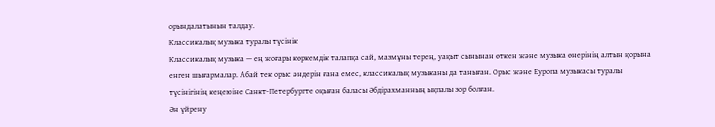орындалатынын талдау.
Классикалық музыка туралы түсінік
Классикалық музыка — ең жоғары көркемдік талапқа сай, мазмұны терең, уақыт сынынан өткен және музыка өнерінің алтын қорына енген шығармалар. Абай тек орыс әндерін ғана емес, классикалық музыканы да таныған. Орыс және Еуропа музыкасы туралы түсінігінің кеңеюіне Санкт-Петербургте оқыған баласы Әбдірахманның ықпалы зор болған.
Ән үйрену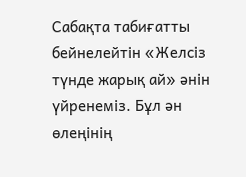Сабақта табиғатты бейнелейтін «Желсіз түнде жарық ай» әнін үйренеміз. Бұл ән өлеңінің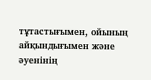тұтастығымен, ойының айқындығымен және әуенінің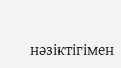нәзіктігімен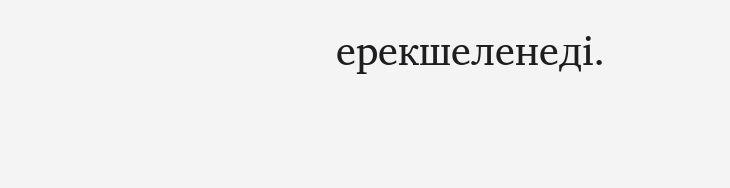ерекшеленеді.